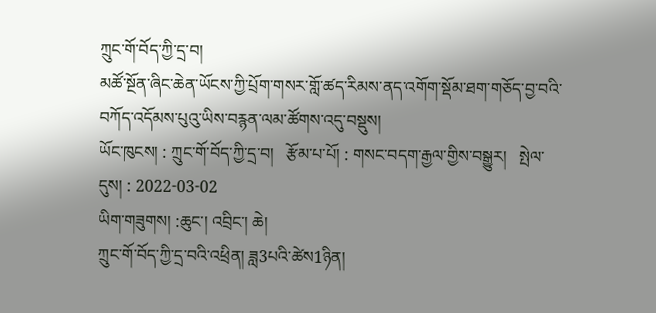ཀྲུང་གོ་བོད་ཀྱི་དྲ་བ།
མཚོ་སྔོན་ཞིང་ཆེན་ཡོངས་ཀྱི་པྲོག་གསར་གློ་ཚད་རིམས་ནད་འགོག་སྡོམ་ཐག་གཅོད་བྱ་བའི་བཀོད་འདོམས་པུའུ་ཡིས་བརྙན་ལམ་ཚོགས་འདུ་བསྡུས།
ཡོང་ཁུངས། : ཀྲུང་གོ་བོད་ཀྱི་དྲ་བ།   རྩོམ་པ་པོ། : གསང་བདག་རྒྱལ་གྱིས་བསྒྱུར།   སྤེལ་དུས། : 2022-03-02
ཡིག་གཟུགས། :ཆུང་། འབྲིང་། ཆེ།
ཀྲུང་གོ་བོད་ཀྱི་དྲ་བའི་འཕྲིན། ཟླ3པའི་ཚེས1ཉིན།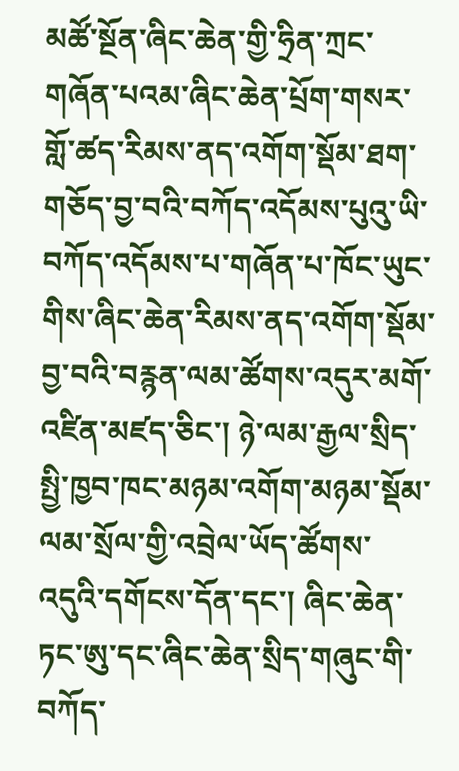མཚོ་སྔོན་ཞིང་ཆེན་གྱི་ཧྲིན་ཀྲང་གཞོན་པའམ་ཞིང་ཆེན་པྲོག་གསར་གློ་ཚད་རིམས་ནད་འགོག་སྡོམ་ཐག་གཅོད་བྱ་བའི་བཀོད་འདོམས་པུའུ་ཡི་བཀོད་འདོམས་པ་གཞོན་པ་ཁོང་ཡུང་གིས་ཞིང་ཆེན་རིམས་ནད་འགོག་སྡོམ་བྱ་བའི་བརྙན་ལམ་ཚོགས་འདུར་མགོ་འཛིན་མཛད་ཅིང་། ཉེ་ལམ་རྒྱལ་སྲིད་སྤྱི་ཁྱབ་ཁང་མཉམ་འགོག་མཉམ་སྡོམ་ལམ་སྲོལ་གྱི་འབྲེལ་ཡོད་ཚོགས་འདུའི་དགོངས་དོན་དང་། ཞིང་ཆེན་ཏང་ཨུ་དང་ཞིང་ཆེན་སྲིད་གཞུང་གི་བཀོད་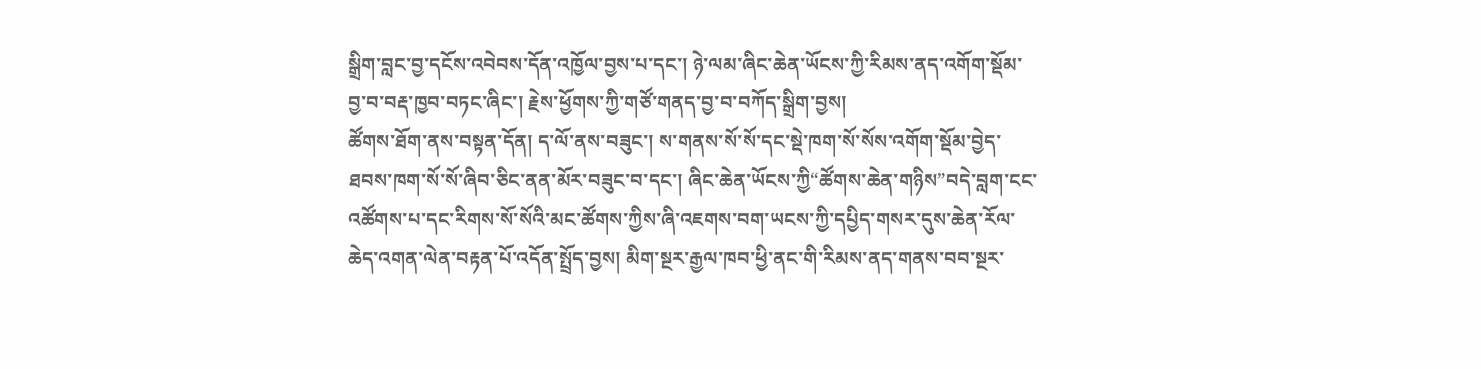སྒྲིག་བླང་བྱ་དངོས་འབེབས་དོན་འཁྱོལ་བྱས་པ་དང་། ཉེ་ལམ་ཞིང་ཆེན་ཡོངས་ཀྱི་རིམས་ནད་འགོག་སྡོམ་བྱ་བ་བརྡ་ཁྱབ་བཏང་ཞིང་། རྗེས་ཕྱོགས་ཀྱི་གཙོ་གནད་བྱ་བ་བཀོད་སྒྲིག་བྱས།
ཚོགས་ཐོག་ནས་བསྟན་དོན། ད་ལོ་ནས་བཟུང་། ས་གནས་སོ་སོ་དང་སྡེ་ཁག་སོ་སོས་འགོག་སྡོམ་བྱེད་ཐབས་ཁག་སོ་སོ་ཞིབ་ཅིང་ནན་མོར་བཟུང་བ་དང་། ཞིང་ཆེན་ཡོངས་ཀྱི“ཚོགས་ཆེན་གཉིས”བདེ་བླག་ངང་འཚོགས་པ་དང་རིགས་སོ་སོའི་མང་ཚོགས་ཀྱིས་ཞི་འཇགས་བག་ཡངས་ཀྱི་དཔྱིད་གསར་དུས་ཆེན་རོལ་ཆེད་འགན་ལེན་བརྟན་པོ་འདོན་སྤྲོད་བྱས། མིག་སྔར་རྒྱལ་ཁབ་ཕྱི་ནང་གི་རིམས་ནད་གནས་བབ་སྔར་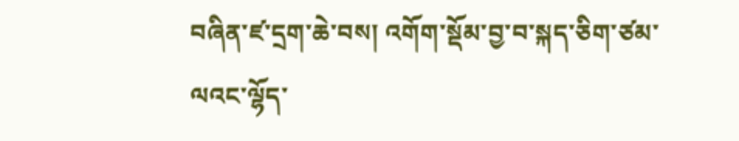བཞིན་ཛ་དྲག་ཆེ་བས། འགོག་སྡོམ་བྱ་བ་སྐད་ཅིག་ཙམ་ལའང་ལྷོད་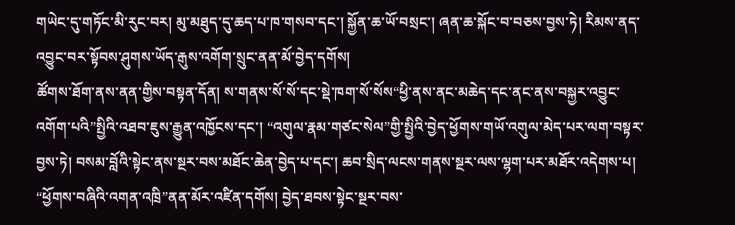གཡེང་དུ་གཏོང་མི་རུང་བར། མུ་མཐུད་དུ་ཆད་པ་ཁ་གསབ་དང་། སྐྱོན་ཆ་ཡོ་བསྲང་། ཞན་ཆ་སྐོང་བ་བཅས་བྱས་ཏེ། རིམས་ནད་འབྱུང་བར་སྟོབས་ཤུགས་ཡོད་རྒུས་འགོག་སྲུང་ནན་མོ་བྱེད་དགོས།
ཚོགས་ཐོག་ནས་ནན་གྱིས་བསྟན་དོན། ས་གནས་སོ་སོ་དང་སྡེ་ཁག་སོ་སོས“ཕྱི་ནས་ནང་མཆེད་དང་ནང་ནས་བསྐྱར་འབྱུང་འགོག་པའི”སྤྱིའི་འཐབ་ཇུས་རྒྱུན་འཁྱོངས་དང་། “འགུལ་རྣམ་གཙང་སེལ”གྱི་སྤྱིའི་བྱེད་ཕྱོགས་གཡོ་འགུལ་མེད་པར་ལག་བསྟར་བྱས་ཏེ། བསམ་བློའི་སྟེང་ནས་སྔར་བས་མཐོང་ཆེན་བྱེད་པ་དང་། ཆབ་སྲིད་ལངས་གནས་སྔར་ལས་ལྷག་པར་མཐོར་འདེགས་པ། “ཕྱོགས་བཞིའི་འགན་འཁྲི”ནན་མོར་འཛིན་དགོས། བྱེད་ཐབས་སྟེང་སྔར་བས་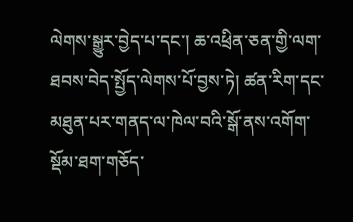ལེགས་སྒྱུར་བྱེད་པ་དང་། ཆ་འཕྲིན་ཅན་གྱི་ལག་ཐབས་བེད་སྤྱོད་ལེགས་པོ་བྱས་ཏེ། ཚན་རིག་དང་མཐུན་པར་གནད་ལ་ཁེལ་བའི་སྒོ་ནས་འགོག་སྡོམ་ཐག་གཅོད་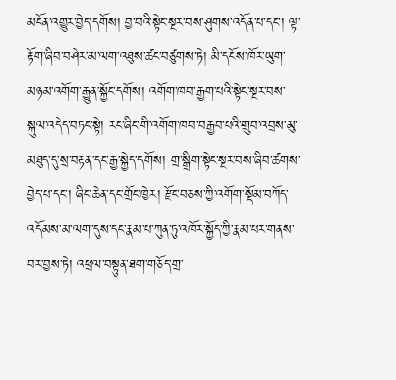མངོན་འགྱུར་བྱེད་དགོས། བྱ་བའི་སྟེང་སྔར་བས་ཤུགས་འདོན་པ་དང་། ལྟ་རྟོག་ཞིབ་བཤེར་མ་ལག་འཐུས་ཚང་བཙུགས་ཏེ། མི་དངོས་ཁོར་ཡུག་མཉམ་འགོག་རྒྱུན་སྐྱོང་དགོས། འགོག་ཁབ་རྒྱག་པའི་སྟེང་སྔར་བས་སྐུལ་འདེད་བཏང་སྟེ། རང་ཞིང་གི་འགོག་ཁབ་བརྒྱབ་པའི་གྲུབ་འབྲས་མུ་མཐུད་དུ་སྲ་བརྟན་དང་རྒྱ་སྐྱེད་དགོས། གྲ་སྒྲིག་སྟེང་སྔར་བས་ཞིབ་ཚགས་བྱེད་པ་དང་། ཞིང་ཆེན་དང་གྲོང་ཁྱེར། རྫོང་བཅས་ཀྱི་འགོག་སྡོམ་བཀོད་འདོམས་མ་ལག་དུས་དང་རྣམ་པ་ཀུན་ཏུ་འཁོར་སྐྱོད་ཀྱི་རྣམ་པར་གནས་བར་བྱས་ཏེ། འཕྲལ་བསྟུན་ཐག་གཅོད་གྲ་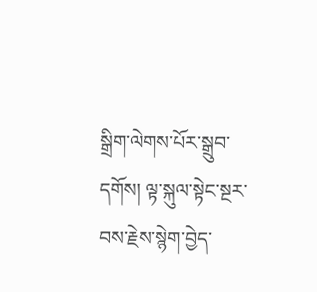སྒྲིག་ལེགས་པོར་སྒྲུབ་དགོས། ལྟ་སྐུལ་སྟེང་སྔར་བས་རྗེས་སྙེག་བྱེད་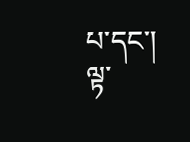པ་དང་། ལྟ་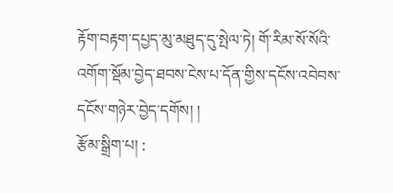རྟོག་བརྟག་དཔྱད་མུ་མཐུད་དུ་སྤེལ་ཏེ། གོ་རིམ་སོ་སོའི་འགོག་སྡོམ་བྱེད་ཐབས་ངེས་པ་དོན་གྱིས་དངོས་འབེབས་དངོས་གཉེར་བྱེད་དགོས། །
རྩོམ་སྒྲིག་པ། :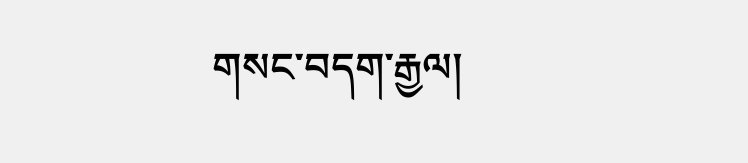གསང་བདག་རྒྱལ།